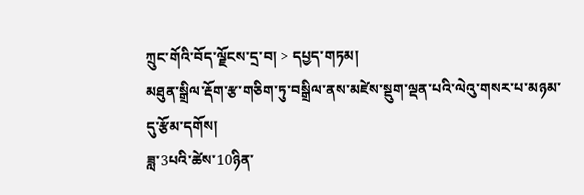ཀྲུང་གོའི་བོད་ལྗོངས་དྲ་བ། > དཔྱད་གཏམ།
མཐུན་སྒྲིལ་རྡོག་རྩ་གཅིག་ཏུ་བསྒྲིལ་ནས་མཛེས་སྡུག་ལྡན་པའི་ལེའུ་གསར་པ་མཉམ་དུ་རྩོམ་དགོས།
ཟླ་3པའི་ཚེས་10ཉིན་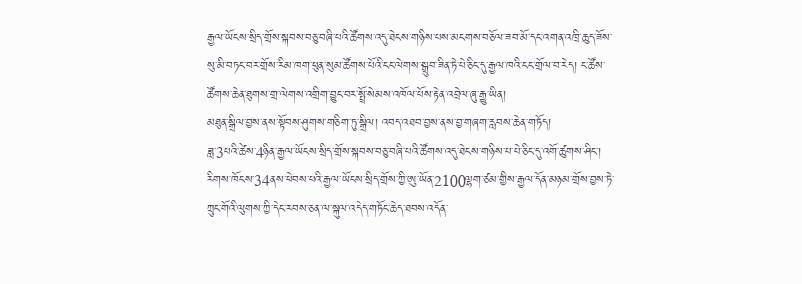རྒྱལ་ཡོངས་སྲིད་གྲོས་སྐབས་བཅུ་བཞི་པའི་ཚོགས་འདུ་ཐེངས་གཉིས་པས་མངགས་བཅོལ་ཟབ་མོ་དང་འགན་འཁྲི་ཆུད་ཟོས་སུ་མི་བཏང་བར་གྲོས་རིམ་ཁག་ཕུན་སུམ་ཚོགས་པོའི་ངང་ལེགས་སྒྲུབ་ཟིན་ཏེ་པེ་ཅིང་དུ་རྒྱལ་ཁའི་ངང་གྲོལ་བ་རེད། ང་ཚོས་ཚོགས་ཆེན་ཐུགས་གྲ་ལེགས་འགྲིག་བྱུང་བར་སྤྲོ་སེམས་འཁོལ་པོས་རྟེན་འབྲེལ་ཞུ་རྒྱུ་ཡིན།
མཐུན་སྒྲིལ་བྱས་ནས་སྟོབས་ཤུགས་གཅིག་ཏུ་སྒྲིལ། འབད་འཐབ་བྱས་ནས་བྱ་གཞག་རླབས་ཆེན་གཏོད།
ཟླ་3པའི་ཚེས་4ཉིན་རྒྱལ་ཡོངས་སྲིད་གྲོས་སྐབས་བཅུ་བཞི་པའི་ཚོགས་འདུ་ཐེངས་གཉིས་པ་པེ་ཅིང་དུ་འགོ་ཚུགས་ཤིང་། རིགས་ཁོངས་34ནས་ཕེབས་པའི་རྒྱལ་ཡོངས་སྲིད་གྲོས་ཀྱི་ཨུ་ཡོན་2100ལྷག་ཙམ་གྱིས་རྒྱལ་དོན་མཉམ་གྲོས་བྱས་ཏེ་ཀྲུང་གོའི་ལུགས་ཀྱི་དེང་རབས་ཅན་ལ་སྐུལ་འདེད་གཏོང་ཆེད་ཐབས་འདོན་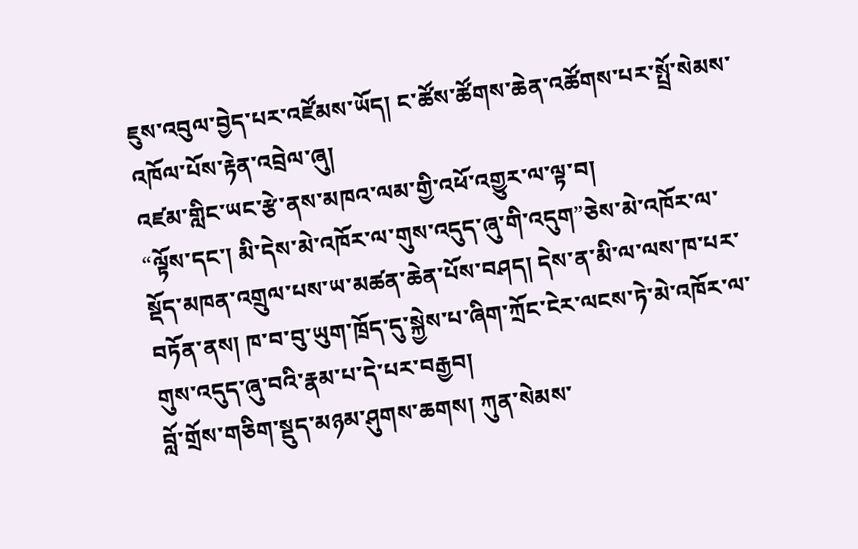ཇུས་འབུལ་བྱེད་པར་འཛོམས་ཡོད། ང་ཚོས་ཚོགས་ཆེན་འཚོགས་པར་སྤྲོ་སེམས་འཁོལ་པོས་རྟེན་འབྲེལ་ཞུ།
འཛམ་གླིང་ཡང་རྩེ་ནས་མཁའ་ལམ་གྱི་འཕོ་འགྱུར་ལ་ལྟ་བ།
“ལྟོས་དང་། མི་དེས་མེ་འཁོར་ལ་གུས་འདུད་ཞུ་གི་འདུག”ཅེས་མེ་འཁོར་ལ་སྡོད་མཁན་འགྲུལ་པས་ཡ་མཚན་ཆེན་པོས་བཤད། དེས་ན་མི་ལ་ལས་ཁ་པར་བཏོན་ནས། ཁ་བ་བུ་ཡུག་ཁྲོད་དུ་སྐྱེས་པ་ཞིག་ཀྲོང་ངེར་ལངས་ཏེ་མེ་འཁོར་ལ་གུས་འདུད་ཞུ་བའི་རྣམ་པ་དེ་པར་བརྒྱབ།
བློ་གྲོས་གཅིག་སྡུད་མཉམ་ཤུགས་ཆགས། ཀུན་སེམས་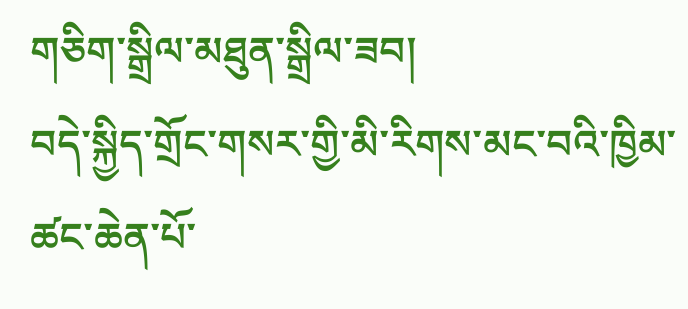གཅིག་སྒྲིལ་མཐུན་སྒྲིལ་ཟབ།
བདེ་སྐྱིད་གྲོང་གསར་གྱི་མི་རིགས་མང་བའི་ཁྱིམ་ཚང་ཆེན་པོ་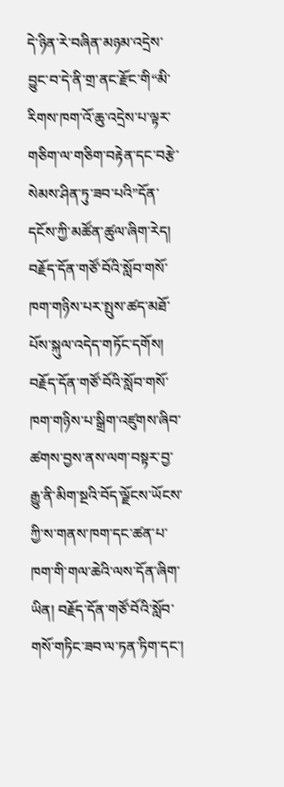དེ་ཉིན་རེ་བཞིན་མཉམ་འདྲེས་བྱུང་བ་དེ་ནི་གྲ་ནང་རྫོང་གི“མི་རིགས་ཁག་འོ་ཆུ་འདྲེས་པ་ལྟར་གཅིག་ལ་གཅིག་བརྟེན་དང་བརྩེ་སེམས་ཤིན་ཏུ་ཟབ་པའི”དོན་དངོས་ཀྱི་མཚོན་ཚུལ་ཞིག་རེད།
བརྗོད་དོན་གཙོ་བོའི་སློབ་གསོ་ཁག་གཉིས་པར་སྤུས་ཚད་མཐོ་པོས་སྐུལ་འདེད་གཏོང་དགོས།
བརྗོད་དོན་གཙོ་བོའི་སློབ་གསོ་ཁག་གཉིས་པ་སྒྲིག་འཛུགས་ཞིབ་ཚགས་བྱས་ནས་ལག་བསྟར་བྱ་རྒྱུ་ནི་མིག་སྔའི་བོད་ལྗོངས་ཡོངས་ཀྱི་ས་གནས་ཁག་དང་ཚན་པ་ཁག་གི་གལ་ཆེའི་ལས་དོན་ཞིག་ཡིན། བརྗོད་དོན་གཙོ་བོའི་སློབ་གསོ་གཏིང་ཟབ་ལ་ཏན་ཏིག་དང་།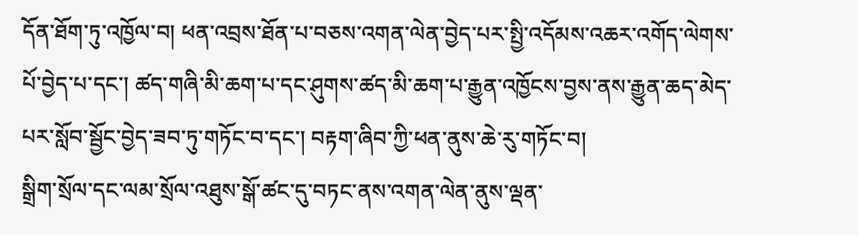དོན་ཐོག་ཏུ་འཁྱོལ་བ། ཕན་འབྲས་ཐོན་པ་བཅས་འགན་ལེན་བྱེད་པར་སྤྱི་འདོམས་འཆར་འགོད་ལེགས་པོ་བྱེད་པ་དང་། ཚད་གཞི་མི་ཆག་པ་དང་ཤུགས་ཚད་མི་ཆག་པ་རྒྱུན་འཁྱོངས་བྱས་ནས་རྒྱུན་ཆད་མེད་པར་སློབ་སྦྱོང་བྱེད་ཟབ་ཏུ་གཏོང་བ་དང་། བརྟག་ཞིབ་ཀྱི་ཕན་ནུས་ཆེ་རུ་གཏོང་བ།
སྒྲིག་སྲོལ་དང་ལམ་སྲོལ་འཐུས་སྒོ་ཚང་དུ་བཏང་ནས་འགན་ལེན་ནུས་ལྡན་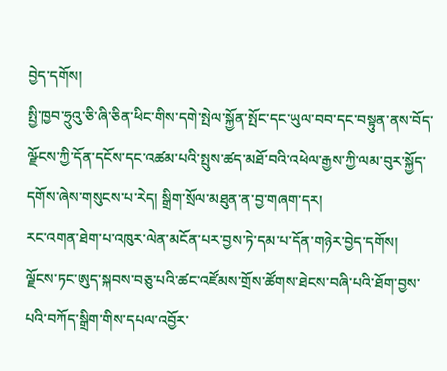བྱེད་དགོས།
སྤྱི་ཁྱབ་ཧྲུའུ་ཅི་ཞི་ཅིན་ཕིང་གིས་དགེ་སྤེལ་སྐྱོན་སྤོང་དང་ཡུལ་བབ་དང་བསྟུན་ནས་བོད་ལྫོངས་ཀྱི་དོན་དངོས་དང་འཚམ་པའི་སྤུས་ཚད་མཐོ་བའི་འཕེལ་རྒྱས་ཀྱི་ལམ་བུར་སྐྱོད་དགོས་ཞེས་གསུངས་པ་རེད། སྒྲིག་སྲོལ་མཐུན་ན་བྱ་གཞག་དར།
རང་འགན་ཐེག་པ་འཁུར་ལེན་མངོན་པར་བྱས་ཏེ་དམ་པ་དོན་གཉེར་བྱེད་དགོས།
ལྗོངས་ཏང་ཨུད་སྐབས་བཅུ་པའི་ཚང་འཛོམས་གྲོས་ཚོགས་ཐེངས་བཞི་པའི་ཐོག་བྱས་པའི་བཀོད་སྒྲིག་གིས་དཔལ་འབྱོར་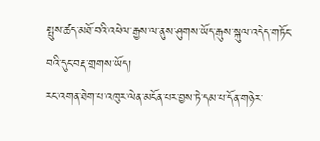སྤུས་ཚད་མཐོ་བའི་འཕེལ་རྒྱས་ལ་ནུས་ཤུགས་ཡོད་རྒུས་སྐུལ་འདེད་གཏོང་བའི་དུང་བརྡ་གྲགས་ཡོད།
རང་འགན་ཐེག་པ་འཁུར་ལེན་མངོན་པར་བྱས་ཏེ་དམ་པ་དོན་གཉེར་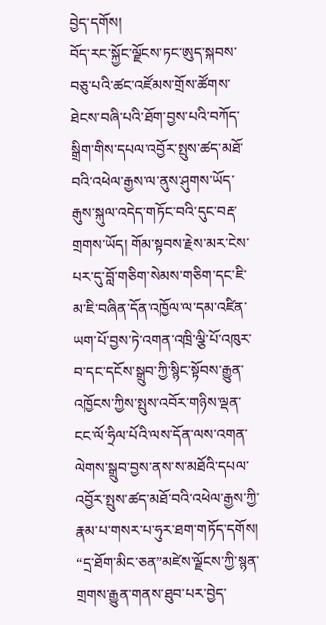བྱེད་དགོས།
བོད་རང་སྐྱོང་ལྗོངས་ཏང་ཨུད་སྐབས་བཅུ་པའི་ཚང་འཛོམས་གྲོས་ཚོགས་ཐེངས་བཞི་པའི་ཐོག་བྱས་པའི་བཀོད་སྒྲིག་གིས་དཔལ་འབྱོར་སྤུས་ཚད་མཐོ་བའི་འཕེལ་རྒྱས་ལ་ནུས་ཤུགས་ཡོད་རྒུས་སྐུལ་འདེད་གཏོང་བའི་དུང་བརྡ་གྲགས་ཡོད། གོམ་སྟབས་རྗེས་མར་ངེས་པར་དུ་བློ་གཅིག་སེམས་གཅིག་དང་ཇི་མ་ཇི་བཞིན་དོན་འཁྱོལ་ལ་དམ་འཛིན་ཡག་པོ་བྱས་ཏེ་འགན་འཁྲི་ལྕི་པོ་འཁུར་བ་དང་དངོས་སྒྲུབ་ཀྱི་སྙིང་སྟོབས་རྒྱུན་འཁྱོངས་ཀྱིས་སྤུས་འབོར་གཉིས་ལྡན་ངང་ལོ་ཧྲིལ་པོའི་ལས་དོན་ལས་འགན་ལེགས་སྒྲུབ་བྱས་ནས་ས་མཐོའི་དཔལ་འབྱོར་སྤུས་ཚད་མཐོ་བའི་འཕེལ་རྒྱས་ཀྱི་རྣམ་པ་གསར་པ་ཧུར་ཐག་གཏོད་དགོས།
“དྲ་ཐོག་མིང་ཅན”མཛེས་ལྗོངས་ཀྱི་སྙན་གྲགས་རྒྱུན་གནས་ཐུབ་པར་བྱེད་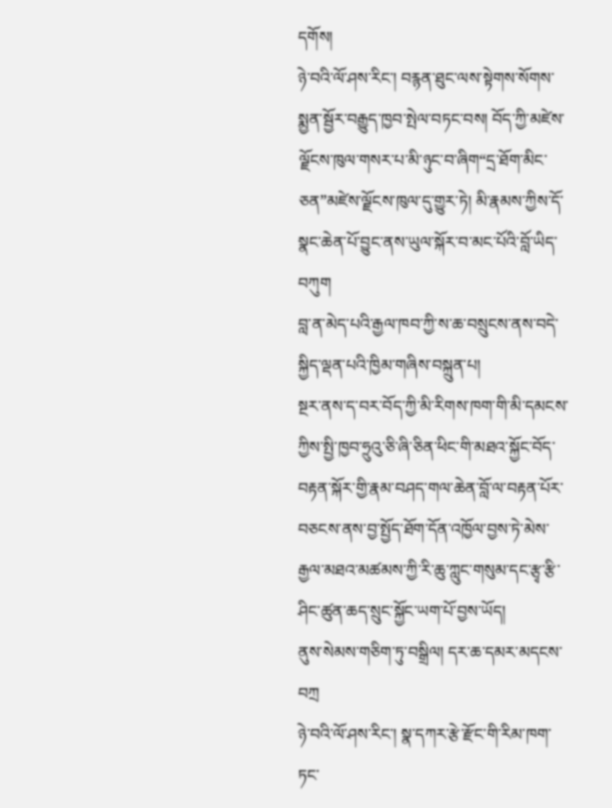དགོས།
ཉེ་བའི་ལོ་ཤས་རིང་། བརྙན་ཐུང་ལས་སྟེགས་སོགས་སྨྱན་སྦྱོར་བརྒྱུད་ཁྱབ་སྤེལ་བཏང་བས། བོད་ཀྱི་མཛེས་ལྗོངས་ཁུལ་གསར་པ་མི་ཉུང་བ་ཞིག“དྲ་ཐོག་མིང་ཅན”མཛེས་ལྗོངས་ཁུལ་དུ་གྱུར་ཏེ། མི་རྣམས་ཀྱིས་དོ་སྣང་ཆེན་པོ་བྱུང་ནས་ཡུལ་སྐོར་བ་མང་པོའི་བློ་ཡིད་བཀུག
བླ་ན་མེད་པའི་རྒྱལ་ཁབ་ཀྱི་ས་ཆ་བསྲུངས་ནས་བདེ་སྐྱིད་ལྡན་པའི་ཁྱིམ་གཞིས་བསྐྲུན་པ།
སྔར་ནས་ད་བར་བོད་ཀྱི་མི་རིགས་ཁག་གི་མི་དམངས་ཀྱིས་སྤྱི་ཁྱབ་ཧྲུའུ་ཅི་ཞི་ཅིན་ཕིང་གི་མཐའ་སྐྱོང་བོད་བརྟན་སྐོར་གྱི་རྣམ་བཤད་གལ་ཆེན་བློ་ལ་བརྟན་པོར་བཅངས་ནས་བྱ་སྤྱོད་ཐོག་དོན་འཁྱོལ་བྱས་ཏེ་མེས་རྒྱལ་མཐའ་མཚམས་ཀྱི་རི་ཆུ་ཀླུང་གསུམ་དང་རྩྭ་རྩི་ཤིང་ཚུན་ཆད་སྲུང་སྐྱོང་ཡག་པོ་བྱས་ཡོད།
ནུས་སེམས་གཅིག་ཏུ་བསྒྲིལ། དར་ཆ་དམར་མདངས་བཀྲ
ཉེ་བའི་ལོ་ཤས་རིང་། སྣ་དཀར་རྩེ་རྫོང་གི་རིམ་ཁག་ཏང་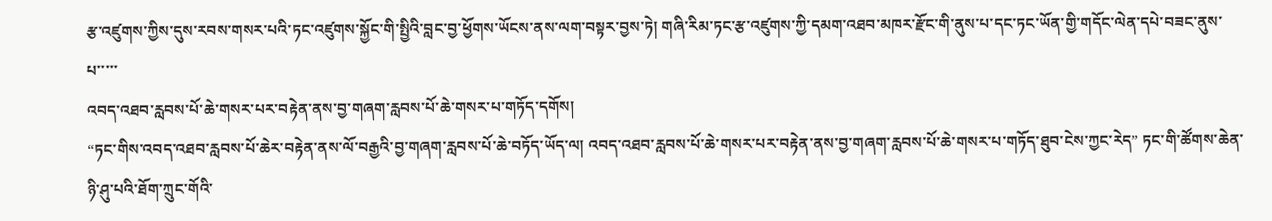རྩ་འཛུགས་ཀྱིས་དུས་རབས་གསར་པའི་ཏང་འཛུགས་སྐྱོང་གི་སྤྱིའི་བླང་བྱ་ཕྱོགས་ཡོངས་ནས་ལག་བསྟར་བྱས་ཏེ། གཞི་རིམ་ཏང་རྩ་འཛུགས་ཀྱི་དམག་འཐབ་མཁར་རྫོང་གི་ནུས་པ་དང་ཏང་ཡོན་གྱི་གདོང་ལེན་དཔེ་བཟང་ནུས་པ་་་་་
འབད་འཐབ་རླབས་པོ་ཆེ་གསར་པར་བརྟེན་ནས་བྱ་གཞག་རླབས་པོ་ཆེ་གསར་པ་གཏོད་དགོས།
“ཏང་གིས་འབད་འཐབ་རླབས་པོ་ཆེར་བརྟེན་ནས་ལོ་བརྒྱའི་བྱ་གཞག་རླབས་པོ་ཆེ་བཏོད་ཡོད་ལ། འབད་འཐབ་རླབས་པོ་ཆེ་གསར་པར་བརྟེན་ནས་བྱ་གཞག་རླབས་པོ་ཆེ་གསར་པ་གཏོད་ཐུབ་ངེས་ཀྱང་རེད” ཏང་གི་ཚོགས་ཆེན་ཉི་ཤུ་པའི་ཐོག་ཀྲུང་གོའི་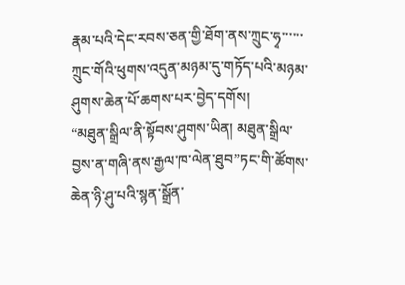རྣམ་པའི་དེང་རབས་ཅན་གྱི་ཐོག་ནས་ཀྲུང་ཧྭ་་་་་་
ཀྲུང་གོའི་ཕུགས་འདུན་མཉམ་དུ་གཏོད་པའི་མཉམ་ཤུགས་ཆེན་པོ་ཆགས་པར་བྱེད་དགོས།
“མཐུན་སྒྲིལ་ནི་སྟོབས་ཤུགས་ཡིན། མཐུན་སྒྲིལ་བྱས་ན་གཞི་ནས་རྒྱལ་ཁ་ལེན་ཐུབ”ཏང་གི་ཚོགས་ཆེན་ཉི་ཤུ་པའི་སྙན་སྒྲོན་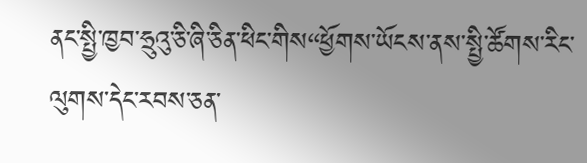ནང་སྤྱི་ཁྱབ་ཧྲུའུ་ཅི་ཞི་ཅིན་ཕིང་གིས“ཕྱོགས་ཡོངས་ནས་སྤྱི་ཚོགས་རིང་ལུགས་དེང་རབས་ཅན་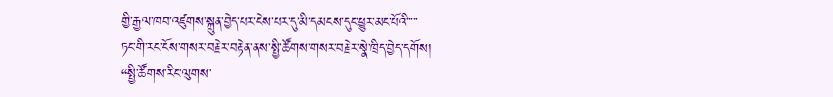གྱི་རྒྱལ་ཁབ་འཛུགས་སྐྲུན་བྱེད་པར་ངེས་པར་དུ་མི་དམངས་དུང་ཕྱུར་མང་པོའི་་་་་
ཏང་གི་རང་ངོས་གསར་བརྗེར་བརྟེན་ནས་སྤྱི་ཚོགས་གསར་བརྗེར་སྣེ་ཁྲིད་བྱེད་དགོས།
“སྤྱི་ཚོགས་རིང་ལུགས་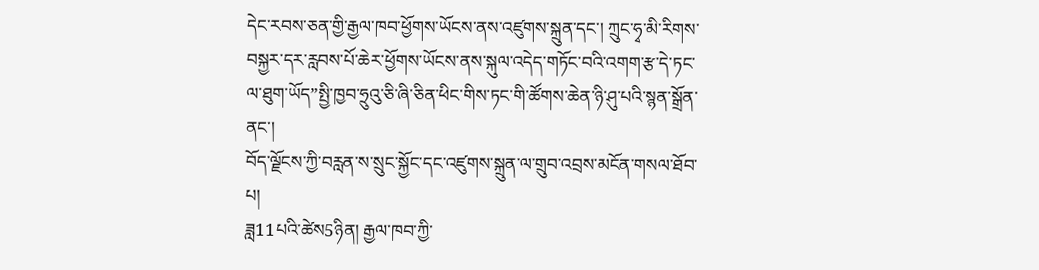དེང་རབས་ཅན་གྱི་རྒྱལ་ཁབ་ཕྱོགས་ཡོངས་ནས་འཛུགས་སྐྲུན་དང་། ཀྲུང་ཧྭ་མི་རིགས་བསྐྱར་དར་རླབས་པོ་ཆེར་ཕྱོགས་ཡོངས་ནས་སྐུལ་འདེད་གཏོང་བའི་འགག་རྩ་དེ་ཏང་ལ་ཐུག་ཡོད”སྤྱི་ཁྱབ་ཧྲུའུ་ཅི་ཞི་ཅིན་ཕིང་གིས་ཏང་གི་ཚོགས་ཆེན་ཉི་ཤུ་པའི་སྙན་སྒྲོན་ནང་།
བོད་ལྗོངས་ཀྱི་བརླན་ས་སྲུང་སྐྱོང་དང་འཛུགས་སྐྲུན་ལ་གྲུབ་འབྲས་མངོན་གསལ་ཐོབ་པ།
ཟླ11པའི་ཚེས5ཉིན། རྒྱལ་ཁབ་ཀྱི་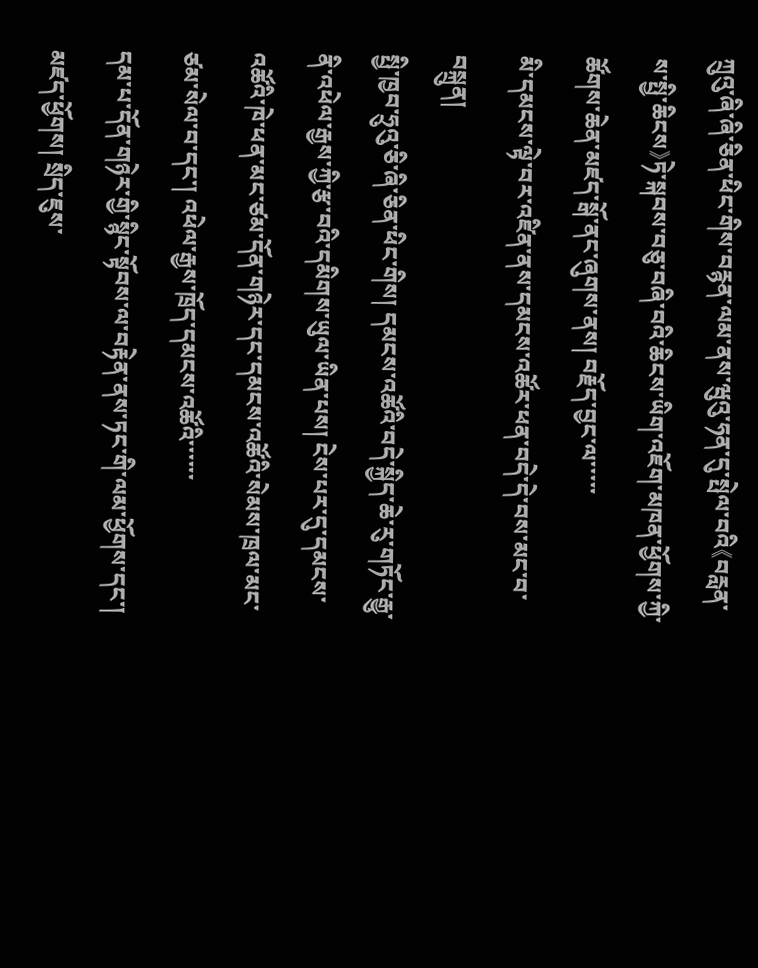ཀྲུའུ་ཞི་ཞི་ཅིན་ཕིང་གིས་བརྙན་ལམ་ནས་ཝུའུ་ཧན་དུ་སྤེལ་བའི《བརླན་ས་སྤྱི་ཆིངས》ཏེ་སྐབས་བཅུ་བཞི་བའི་ཆིངས་ཡིག་འཇོག་མཁན་ཕྱོགས་ཀྱི་ཚོགས་ཆེན་མཛད་སྒོ་ནང་ཞུགས་ནས། བརྗོད་བྱང་ལ་་་་་
མི་དམངས་ལྟེ་བར་འཛིན་ནས་དམངས་འཚོར་ཕན་བདེ་དེ་བས་མང་བ་བསྐྲུན།
སྤྱི་ཁྱབ་ཧྲུའུ་ཅི་ཞི་ཅིན་ཕིང་གིས། དམངས་འཚོའི་བདེ་སྐྱིད་ཆེ་རུ་གཏོང་རྒྱུ་ནི་འཕེལ་རྒྱས་ཀྱི་རྩ་བའི་དམིགས་ཡུལ་ཡིན་པས། ངེས་པར་དུ་དམངས་འཚོའི་ཁེ་ཕན་མང་ཙམ་དོན་གཉེར་དང་དམངས་འཚོའི་སེམས་ཁྲལ་མང་ཙམ་སེལ་བ་དང་། འཕེལ་རྒྱས་ཁྲོད་དམངས་འཚོའི་་་་་་
དམ་པ་དོན་གཉེར་གྱི་སྙིང་སྟོབས་ལ་བརྟེན་ནས་ཏང་གི་ལམ་ཕྱོགས་དང་། མཛད་ཕྱོགས། སྲིད་ཇུས་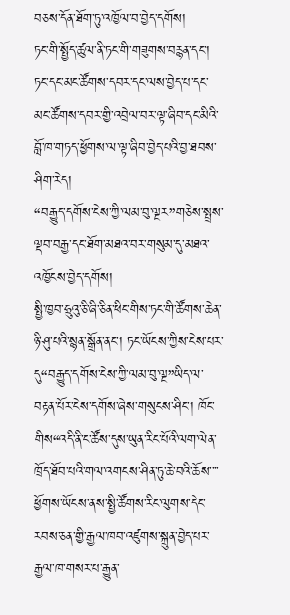བཅས་དོན་ཐོག་ཏུ་འཁྱོལ་བ་བྱེད་དགོས།
ཏང་གི་སྤྱོད་ཚུལ་ནི་ཏང་གི་གཟུགས་བརྙན་དང་། ཏང་དང་མང་ཚོགས་དབར་དང་ལས་བྱེད་པ་དང་མང་ཚོགས་དབར་གྱི་འབྲེལ་བར་ལྟ་ཞིབ་དང་མིའི་བློ་ཁ་གཏད་ཕྱོགས་ལ་ལྟ་ཞིབ་བྱེད་པའི་བྱ་ཐབས་ཤིག་རེད།
“བརྒྱུད་དགོས་ངེས་ཀྱི་ལམ་བུ་ལྔར”གཅེས་སྤྲས་ལྡབ་བརྒྱ་དང་ཐོག་མཐའ་བར་གསུམ་དུ་མཐའ་འཁྱོངས་བྱེད་དགོས།
སྤྱི་ཁྱབ་ཧྲུའུ་ཅི་ཞི་ཅིན་ཕིང་གིས་ཏང་གི་ཚོགས་ཆེན་ཉི་ཤུ་པའི་སྙན་སྒྲོན་ནང་། ཏང་ཡོངས་ཀྱིས་ངེས་པར་དུ“བརྒྱུད་དགོས་ངེས་ཀྱི་ལམ་བུ་ལྔ”ཡིད་ལ་བརྟན་པོར་ངེས་དགོས་ཞེས་གསུངས་ཤིང་། ཁོང་གིས“འདི་ནི་ང་ཚོས་དུས་ཡུན་རིང་པོའི་ལག་ལེན་ཁྲོད་ཐོབ་པའི་གལ་འགངས་ཤིན་ཏུ་ཆེ་བའི་ཆོས་་་་
ཕྱོགས་ཡོངས་ནས་སྤྱི་ཚོགས་རིང་ལུགས་དེང་རབས་ཅན་གྱི་རྒྱལ་ཁབ་འཛུགས་སྐྲུན་བྱེད་པར་རྒྱལ་ཁ་གསར་པ་རྒྱུན་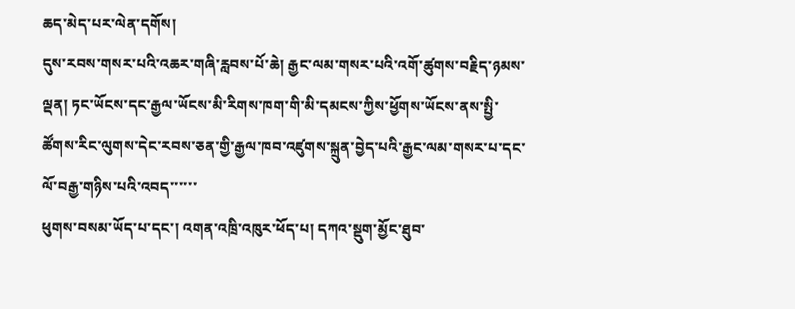ཆད་མེད་པར་ལེན་དགོས།
དུས་རབས་གསར་པའི་འཆར་གཞི་རླབས་པོ་ཆེ། རྒྱང་ལམ་གསར་པའི་འགོ་ཚུགས་བརྗིད་ཉམས་ལྡན། ཏང་ཡོངས་དང་རྒྱལ་ཡོངས་མི་རིགས་ཁག་གི་མི་དམངས་ཀྱིས་ཕྱོགས་ཡོངས་ནས་སྤྱི་ཚོགས་རིང་ལུགས་དེང་རབས་ཅན་གྱི་རྒྱལ་ཁབ་འཛུགས་སྐྲུན་བྱེད་པའི་རྒྱང་ལམ་གསར་པ་དང་ལོ་བརྒྱ་གཉིས་པའི་འབད་་་་་་
ཕུགས་བསམ་ཡོད་པ་དང་། འགན་འཁྲི་འཁུར་ཕོད་པ། དཀའ་སྡུག་མྱོང་ཐུབ་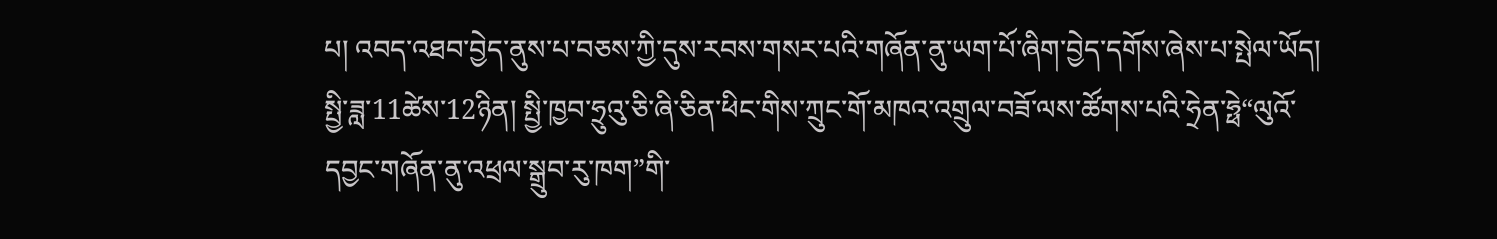པ། འབད་འཐབ་བྱེད་ནུས་པ་བཅས་ཀྱི་དུས་རབས་གསར་པའི་གཞོན་ནུ་ཡག་པོ་ཞིག་བྱེད་དགོས་ཞེས་པ་སྤེལ་ཡོད།
སྤྱི་ཟླ་11ཚེས་12ཉིན། སྤྱི་ཁྱབ་ཧྲུའུ་ཅི་ཞི་ཅིན་ཕིང་གིས་ཀྲུང་གོ་མཁའ་འགྲུལ་བཟོ་ལས་ཚོགས་པའི་ཧྲེན་ཧྥེ“ལུའོ་དབྱང་གཞོན་ནུ་འཕྲལ་སྒྲུབ་རུ་ཁག”གི་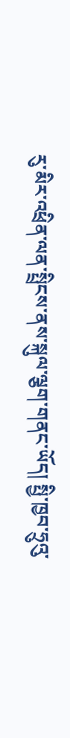རུ་མིར་འཕྲིན་ལན་སྤྲིངས་ནས་སྐུལ་ལྕག་གནང་ཡོད། སྤྱི་ཁྱབ་ཧྲུའུ་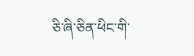ཅི་ཞི་ཅིན་ཕིང་གི་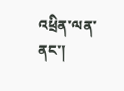འཕྲིན་ལན་ནང་།